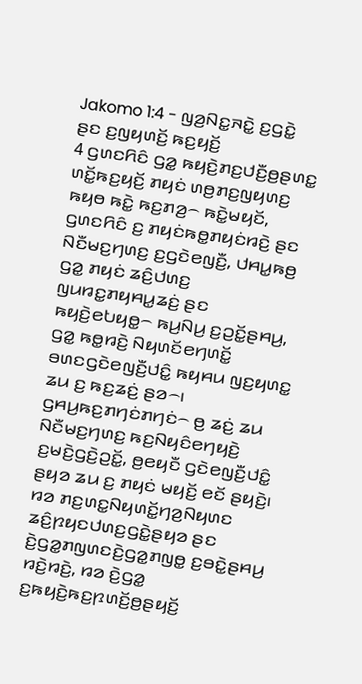Jakomo 1:4 - ꤜꤤ꤬ꤡꤢ꤭ꤏꤢꤧ꤭ ꤢ꤬ꤞꤢꤧ꤭ ꤔꤢ ꤢ꤬ꤜꤟꤛꤢꤩ꤬ ꤒꤢ꤬ꤟꤢꤩ꤬
4 ꤞꤛꤢꤖꤢꤨ ꤞꤤ꤭ ꤒꤟꤢꤧ꤬ꤊꤢ꤬ꤓꤢꤪ꤬ꤥ꤬ꤔꤛꤢ꤭ ꤛꤢꤩ꤭ꤒꤢ꤬ꤟꤢꤩ꤬ ꤊꤟꤢꤦ ꤛꤥ꤬ꤊꤢ꤬ꤜꤟꤛꤢ꤬ ꤒꤟꤥ ꤒꤢꤧ꤭ ꤒꤢ꤬ꤊꤤ꤬꤮ ꤒꤢꤧ꤭ꤗꤟꤢꤩ, ꤞꤛꤢꤖꤢꤨ ꤢ꤬ ꤊꤟꤢꤦꤒꤥ꤭ꤊꤟꤢꤦꤙꤢꤧ꤬ ꤔꤢ ꤡꤢꤪꤗꤢ꤬ꤚꤛꤢ꤬ ꤢ꤬ꤞꤢꤧꤕꤜꤢꤪ꤬, ꤓꤌꤣ꤭ꤒꤥ꤬ ꤞꤤ꤭ ꤊꤟꤢꤦ ꤘꤢꤨ꤬ꤓꤛꤢ꤬ ꤜꤣꤙꤢ꤭ꤊꤟꤌꤣ꤭ꤘꤢꤦ꤬ ꤔꤢ ꤒꤟꤢꤧ꤬ꤕꤝꤟꤥ꤭꤮ ꤒꤣ꤬ꤡꤣ꤬ ꤢ꤬ꤑꤢꤩ꤭ꤔꤌꤣ꤬, ꤞꤤ꤭ ꤒꤥ꤭ꤙꤢꤧ꤬ ꤡꤟꤛꤢꤩꤕꤚꤛꤢꤩ꤭ ꤋꤛꤢꤞꤢꤧꤕꤜꤢꤪ꤬ꤓꤢꤨ꤭ ꤒꤟꤌꤣ ꤜꤢ꤬ꤟꤛꤢ꤭ ꤘꤣ ꤢ꤬ ꤒꤢ꤬ꤘꤢꤦ꤬ ꤔꤤ꤮꤯
ꤞꤌꤣ꤬ꤒꤢ꤬ꤊꤚꤢꤦꤊꤚꤢꤦ꤮ ꤥ꤬ ꤘꤢꤦ꤬ ꤘꤣ ꤡꤢꤪꤗꤢ꤬ꤚꤛꤢ꤬ ꤒꤢ꤬ꤡꤟꤢꤨꤕꤚꤟꤢꤧ꤬ ꤢ꤬ꤗꤢꤧ꤬ꤞꤢꤧ꤬ꤑꤢꤩ꤭, ꤥ꤬ꤕꤟꤢꤪ ꤞꤢꤧꤕꤜꤢꤪ꤬ꤓꤢꤨ꤭ ꤔꤟꤤ ꤘꤣ ꤢ꤬ ꤊꤟꤢꤦ ꤗꤟꤢꤩ꤬ ꤕꤢꤩ ꤔꤟꤢꤧ꤬꤯ ꤙꤤ ꤊꤢ꤬ꤛꤢ꤭ꤡꤟꤛꤢꤩ꤭ꤚꤤ꤬ꤡꤟꤛꤢ ꤘꤢꤨ꤬ꤐꤟꤢꤓꤛꤢ꤬ꤞꤢꤧ꤭ꤔꤟꤤ ꤔꤢ ꤢꤧ꤬ꤞꤤ꤭ꤊꤜꤛꤢꤢꤧ꤬ꤞꤤ꤭ꤊꤜꤥ꤭ ꤢ꤬ꤋꤢꤧ꤭ꤔꤌꤣ꤬ ꤙꤢꤧ꤬ꤙꤢꤧ꤬, ꤙꤤ ꤢꤧ꤬ꤞꤤ꤭ ꤢ꤬ꤒꤟꤢꤧ꤬ꤒꤢ꤬ꤐꤛꤢꤩ꤬ꤥ꤬ꤔꤟꤢꤩ꤬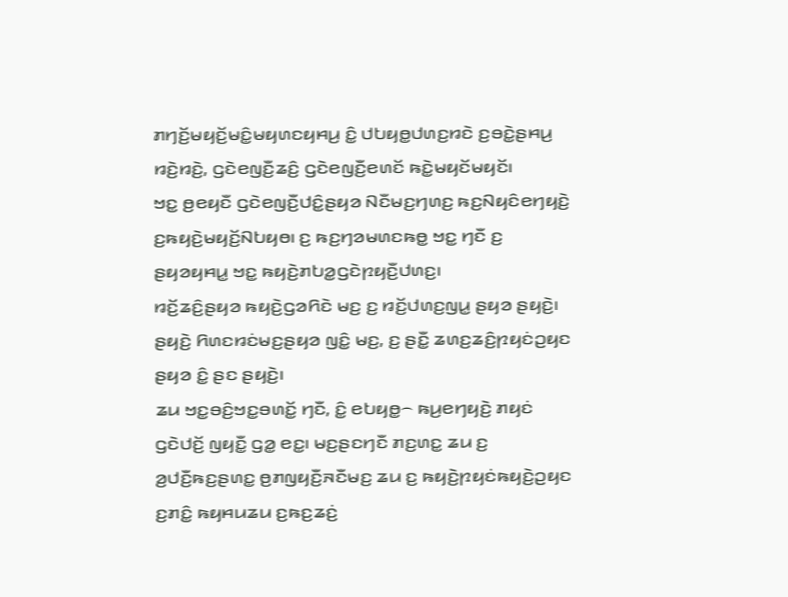ꤊꤚꤢꤩ꤬ꤗꤟꤢꤩ꤬ꤗꤢꤨ꤭ꤗꤟꤛꤢꤟꤌꤣ꤬ ꤢꤨ꤭ ꤓꤝꤟꤥ꤭ꤓꤛꤢ꤬ꤙꤢꤧ ꤢ꤬ꤋꤢꤧ꤭ꤔꤌꤣ꤬ ꤙꤢꤧ꤬ꤙꤢꤧ꤬, ꤞꤢꤧꤕꤜꤢꤪ꤬ꤘꤢꤨ꤬ ꤞꤢꤧꤕꤜꤢꤪ꤬ꤕꤛꤢꤩ ꤒꤢꤧ꤭ꤗꤟꤢꤩꤗꤟꤢꤩ꤯
ꤠꤢ꤭ ꤥ꤬ꤕꤟꤢꤪ ꤞꤢꤧꤕꤜꤢꤪ꤬ꤓꤢꤨ꤭ꤔꤟꤤ ꤡꤢꤪꤗꤢ꤬ꤚꤛꤢ꤬ ꤒꤢ꤬ꤡꤟꤢꤨꤕꤚꤟꤢꤧ꤬ ꤢ꤬ꤒꤟꤢꤧ꤬ꤗꤟꤢꤩ꤬ꤡꤝꤟꤥ꤯ ꤢ꤬ ꤒꤢ꤬ꤚꤤꤗꤛꤢꤒꤥ꤭ ꤠꤢ꤭ ꤚꤢꤪ ꤢ꤬ ꤔꤟꤤꤟꤌꤣ꤭ ꤠꤢ꤭ ꤒꤟꤢꤧ꤬ꤊꤝꤤ꤭ꤞꤢꤧꤐꤟꤢꤪ꤬ꤓꤛꤢ꤬꤯
ꤙꤢꤩ꤬ꤘꤢꤨ꤬ꤔꤟꤤ ꤒꤟꤢꤧ꤬ꤞꤤꤖꤢꤧ ꤗꤢ꤬ ꤢ꤬ ꤙꤢꤩ꤬ꤓꤛꤢ꤬ꤜꤣ꤭ ꤔꤟꤤ ꤔꤟꤢꤧ꤬꤯ ꤔꤟꤢꤧ꤬ ꤖꤛꤢꤙꤢꤦꤗꤢ꤬ꤔꤟꤤ ꤜꤢꤨ꤭ ꤗꤢ꤬, ꤢ꤬ ꤔꤢꤪ꤭ ꤘꤛꤢ꤬ꤘꤢꤨ꤬ꤐꤟꤢꤦꤑꤟꤢ ꤔꤟꤤ ꤢꤨ꤭ ꤔꤢ ꤔꤟꤢꤧ꤬꤯
ꤘꤣ ꤠꤢ꤭ꤋꤢꤨ꤬ꤠꤢ꤭ꤋꤛꤢꤩ꤭ ꤚꤢꤪ, ꤢꤨ꤭ ꤕꤝꤟꤥ꤭꤮ ꤒꤣ꤬ꤕꤚꤟꤢꤧ꤬ ꤊꤟꤢꤦ ꤞꤢꤧꤓꤢꤩ꤬ ꤜꤟꤢꤪ꤭ ꤞꤤ꤭ ꤕꤢ꤭꤯ ꤗꤢ꤬ꤔꤢꤚꤢꤪ ꤊꤢ꤬ꤛꤢ꤭ ꤘꤣ ꤢ꤬ ꤤ꤬ꤓꤢꤪ꤬ꤒꤢ꤬ꤔꤛꤢ꤭ ꤥ꤬ꤊꤜꤟꤢꤪ꤬ꤏꤢꤪꤗꤢ꤬ ꤘꤣ ꤢ꤬ ꤒꤟꤢꤧ꤬ꤐꤟꤢꤦꤒꤟꤢꤧ꤬ꤑꤟꤢ ꤢ꤬ꤊꤢꤨ꤭ ꤒꤟꤌꤣꤘꤣ ꤢ꤬ꤒꤢ꤬ꤘꤢꤦ꤬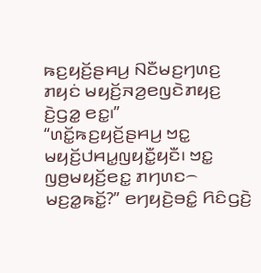ꤒꤢ꤬ꤟꤢꤩ꤬ꤔꤌꤣ꤬ ꤡꤢꤪꤗꤢ꤬ꤚꤛꤢ꤬ ꤊꤟꤢꤦ ꤗꤟꤢꤩ꤬ꤏꤤ꤬ꤕꤜꤢꤧꤊꤟꤢ꤬ ꤢꤧ꤬ꤞꤤ꤭ ꤕꤢ꤭꤯”
“ꤛꤢꤩ꤭ꤒꤢ꤬ꤟꤢꤩ꤬ꤔꤌꤣ꤬ ꤠꤢ꤭ ꤗꤟꤢꤩ꤬ꤓꤌꤣ꤭ꤜꤟꤢꤪ꤭ꤟꤢꤪ꤯ ꤠꤢ꤭ ꤜꤥ꤬ꤗꤟꤢꤩ꤬ꤕꤢ꤭ ꤊꤚꤛꤢ꤮ ꤗꤢ꤬ꤤ꤭ꤒꤢꤩ꤭?” ꤕꤚꤟꤢꤧ꤬ꤋꤢꤨ꤭ ꤖꤢꤨꤞꤢꤧ꤬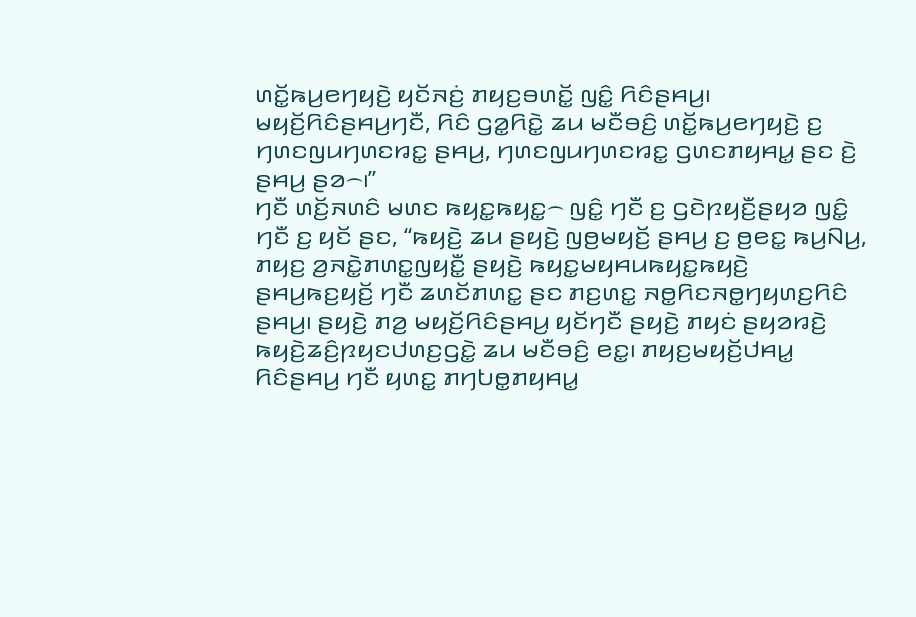ꤛꤢꤩ꤭ꤒꤣ꤬ꤕꤚꤟꤢꤧ꤬ ꤟꤢꤩꤏꤢꤦ꤬ ꤊꤟꤢ꤬ꤋꤛꤢꤩ꤭ ꤜꤢꤨ꤭ ꤖꤢꤨꤔꤌꤣ꤬꤯
ꤗꤟꤢꤩ꤬ꤖꤢꤨꤔꤌꤣ꤬ꤚꤢꤪ, ꤖꤢꤨ ꤞꤤ꤭ꤖꤢꤧ꤭ ꤘꤣ ꤗꤢꤪꤋꤢꤨ꤬ ꤛꤢꤩ꤭ꤒꤣ꤬ꤕꤚꤟꤢꤧ꤬ ꤢ꤬ ꤚꤛꤢꤜꤣꤚꤛꤢꤙꤢ꤭ ꤔꤌꤣ꤬, ꤚꤛꤢꤜꤣꤚꤛꤢꤙꤢ꤭ ꤞꤛꤢꤊꤟꤌꤣ꤭ ꤔꤢ ꤢꤧ꤬ ꤔꤌꤣ꤬ ꤔꤤ꤮꤯”
ꤚꤢꤪ ꤛꤢꤩ꤬ꤏꤛꤢꤨ ꤗꤛꤢ ꤒꤟꤢ꤭ꤒꤟꤢ꤭꤮ ꤜꤢꤨ꤭ ꤚꤢꤪ ꤢ꤬ ꤞꤢꤧꤐꤟꤢꤪ꤬ꤔꤟꤤ ꤜꤢꤨ꤭ ꤚꤢꤪ ꤢ꤬ ꤟꤢꤩ ꤔꤢ, “ꤒꤟꤢꤧ꤬ ꤘꤣ ꤔꤟꤢꤧ꤬ ꤜꤥ꤬ꤗꤟꤢꤩ꤬ ꤔꤌꤣ꤬ ꤢ꤬ ꤥ꤬ꤕꤢ꤭ ꤒꤣ꤬ꤡꤣ꤬, ꤊꤟꤢ꤬ ꤤ꤬ꤏꤢꤧ꤭ꤊꤛꤢ꤭ꤜꤟꤢꤪ꤭ ꤔꤟꤢꤧ꤬ ꤒꤟꤢ꤭ꤗꤟꤌꤣꤒꤟꤢ꤭ꤒꤟꤢꤧ꤬ ꤔꤌꤣ꤬ꤒꤢ꤬ꤟꤢꤩ꤬ ꤚꤢꤪ ꤘꤛꤢꤩꤊꤛꤢ꤭ ꤔꤢ ꤊꤢ꤬ꤛꤢ꤭ ꤏꤥ꤭ꤖꤢꤏꤥ꤭ꤚꤟꤛꤢ꤬ꤖꤢꤨ ꤔꤌꤣ꤬꤯ ꤔꤟꤢꤧ꤬ ꤊꤤ꤬ ꤗꤟꤢꤩ꤬ꤖꤢꤨꤔꤌꤣ꤬ ꤟꤢꤩꤚꤢꤪ ꤔꤟꤢꤧ꤬ ꤊꤟꤢꤦ ꤔꤟꤤꤙꤢꤧ꤬ ꤒꤟꤢꤧ꤬ꤘꤢꤨ꤬ꤐꤟꤢꤓꤛꤢ꤬ꤞꤢꤧ꤭ ꤘꤣ ꤗꤢꤪꤋꤢꤨ꤬ ꤕꤢ꤭꤯ ꤊꤟꤢ꤬ꤗꤟꤢꤩ꤬ꤓꤌꤣ꤭ ꤖꤢꤨꤔꤌꤣ꤬ ꤚꤢꤪ ꤟꤛꤢ꤭ ꤊꤚꤝꤥ꤭ꤊꤟꤌꤣ꤭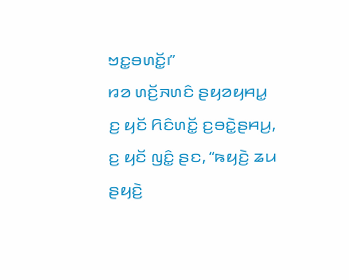ꤠꤢ꤭ꤋꤛꤢꤩ꤭꤯”
ꤙꤤ ꤛꤢꤩ꤬ꤏꤛꤢꤨ ꤔꤟꤤꤟꤌꤣ꤭ ꤢ꤬ ꤟꤢꤩ ꤖꤢꤨꤛꤢꤩ꤭ ꤢ꤬ꤋꤢꤧ꤭ꤔꤌꤣ꤬, ꤢ꤬ ꤟꤢꤩ ꤜꤢꤨ꤭ ꤔꤢ, “ꤒꤟꤢꤧ꤬ ꤘꤣ ꤔꤟꤢꤧ꤬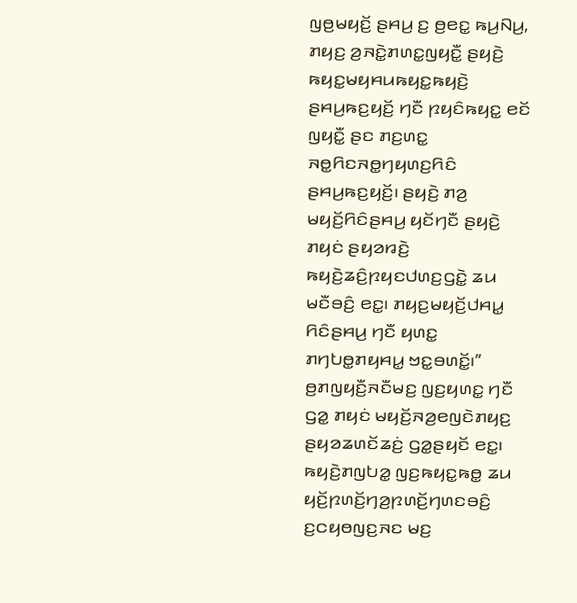ꤜꤥ꤬ꤗꤟꤢꤩ꤬ ꤔꤌꤣ꤬ ꤢ꤬ ꤥ꤬ꤕꤢ꤭ ꤒꤣ꤬ꤡꤣ꤬, ꤊꤟꤢ꤬ ꤤ꤬ꤏꤢꤧ꤭ꤊꤛꤢ꤭ꤜꤟꤢꤪ꤭ ꤔꤟꤢꤧ꤬ ꤒꤟꤢ꤭ꤗꤟꤌꤣꤒꤟꤢ꤭ꤒꤟꤢꤧ꤬ ꤔꤌꤣ꤬ꤒꤢ꤬ꤟꤢꤩ꤬ ꤚꤢꤪ ꤐꤟꤢꤨꤒꤟꤢ꤭ ꤕꤢꤩ ꤜꤟꤢꤪ꤭ ꤔꤢ ꤊꤢ꤬ꤛꤢ꤭ ꤏꤥ꤭ꤖꤢꤏꤥ꤭ꤚꤟꤛꤢ꤬ꤖꤢꤨ ꤔꤌꤣ꤬ꤒꤢ꤬ꤟꤢꤩ꤬꤯ ꤔꤟꤢꤧ꤬ ꤊꤤ꤬ ꤗꤟꤢꤩ꤬ꤖꤢꤨꤔꤌꤣ꤬ ꤟꤢꤩꤚꤢꤪ ꤔꤟꤢꤧ꤬ ꤊꤟꤢꤦ ꤔꤟꤤꤙꤢꤧ꤬ ꤒꤟꤢꤧ꤬ꤘꤢꤨ꤬ꤐꤟꤢꤓꤛꤢ꤬ꤞꤢꤧ꤭ ꤘꤣ ꤗꤢꤪꤋꤢꤨ꤬ ꤕꤢ꤭꤯ ꤊꤟꤢ꤬ꤗꤟꤢꤩ꤬ꤓꤌꤣ꤭ ꤖꤢꤨꤔꤌꤣ꤬ ꤚꤢꤪ ꤟꤛꤢ꤭ ꤊꤚꤝꤥ꤭ꤊꤟꤌꤣ꤭ ꤠꤢ꤭ꤋꤛꤢꤩ꤭꤯”
ꤥ꤬ꤊꤜꤟꤢꤪ꤬ꤏꤢꤪꤗꤢ꤬ ꤜꤢ꤬ꤟꤛꤢ꤭ ꤚꤢꤪ ꤞꤤ꤭ ꤊꤟꤢꤦ ꤗꤟꤢꤩ꤬ꤏꤤ꤬ꤕꤜꤢꤧꤊꤟꤢ꤬ ꤔꤟꤤꤘꤛꤢꤩꤘꤢꤦ꤬ ꤞꤤ꤭ꤔꤟꤢꤩ ꤕꤢ꤭꤯
ꤒꤟꤢꤧ꤬ꤊꤜꤝꤤ꤭ ꤜꤢ꤬ꤒꤟꤢ꤭ꤒꤥ꤭ ꤘꤣ ꤟꤢꤩ꤬ꤐꤛꤢꤩ꤬ꤚꤤ꤬ꤐꤛꤢꤩ꤬ꤚꤛꤢꤋꤢꤨ꤬ ꤢ꤬ꤍꤟꤥꤜꤢ꤬ꤏꤢ ꤗꤢ꤬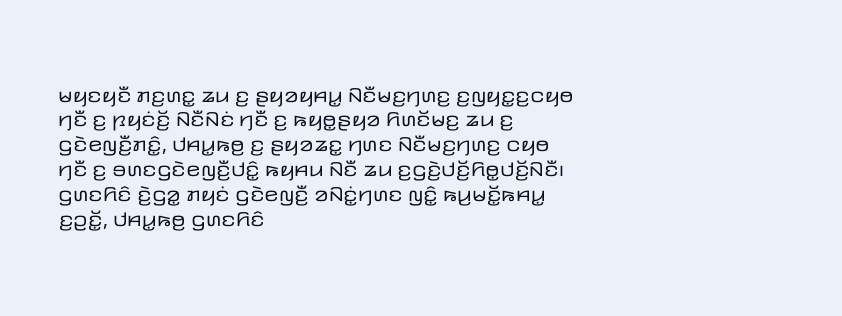ꤗꤟꤢꤟꤢꤪ ꤊꤢ꤬ꤛꤢ꤭ ꤘꤣ ꤢ꤬ ꤔꤟꤤꤟꤌꤣ꤭ ꤡꤢꤪꤗꤢ꤬ꤚꤛꤢ꤬ ꤢ꤬ꤜꤟꤢ꤭ꤢ꤬ꤍꤟꤥ ꤚꤢꤪ ꤢ꤬ ꤐꤟꤢꤦꤢꤩ꤬ ꤡꤢꤪꤡꤢꤦ ꤚꤢꤪ ꤢ꤬ ꤒꤟꤥ꤭ꤔꤟꤤ ꤖꤛꤢꤩꤗꤢ꤬ ꤘꤣ ꤢ꤬ ꤞꤢꤧꤕꤜꤢꤪ꤬ꤊꤢꤨ꤭, ꤓꤌꤣ꤭ꤒꤥ꤬ ꤢ꤬ ꤔꤟꤤꤘꤢ꤭ ꤚꤛꤢ ꤡꤢꤪꤗꤢ꤬ꤚꤛꤢ꤬ ꤍꤟꤥ ꤚꤢꤪ ꤢ꤬ ꤋꤛꤢꤞꤢꤧꤕꤜꤢꤪ꤬ꤓꤢꤨ꤭ ꤒꤟꤌꤣ ꤡꤢꤪ ꤘꤣ ꤢ꤬ꤞꤢꤧ꤬ꤓꤢꤩ꤬ꤖꤥ꤭ꤓꤢꤩ꤬ꤡꤢꤪ꤯
ꤞꤛꤢꤖꤢꤨ ꤢꤧ꤬ꤞꤤ꤭ ꤊꤟꤢꤦ ꤞꤢꤧꤕꤜꤢꤪ꤬ ꤤꤡꤢꤦ꤭ꤚꤛꤢ ꤜꤢꤨ꤭ ꤒꤣ꤬ꤗꤢꤩ꤭ꤒꤌꤣ꤭ ꤢ꤬ꤑꤢꤩ꤭, ꤓꤌꤣ꤭ꤒꤥ꤬ ꤞꤛꤢꤖꤢꤨ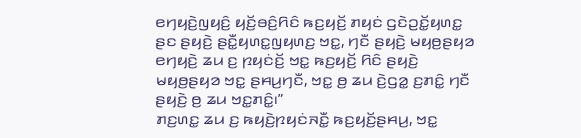ꤕꤚꤟꤢꤧ꤬ꤜꤟꤢꤨ꤬ ꤟꤢꤩ꤬ꤋꤢꤨ꤬ꤖꤢꤨ ꤒꤢ꤬ꤟꤢꤩ꤬ ꤊꤟꤢꤦ ꤞꤢꤧꤑꤢꤩ꤭ꤟꤛꤢ꤭ ꤔꤢ ꤔꤟꤢꤧ꤬ ꤔꤢꤪ꤭ꤟꤛꤢ꤭ꤜꤟꤛꤢ꤬ ꤠꤢ꤭, ꤚꤢꤪ ꤔꤟꤢꤧ꤬ ꤗꤟꤥ꤬ꤔꤟꤤ ꤕꤚꤟꤢꤧ꤬ ꤘꤣ ꤢ꤬ ꤐꤟꤢꤦꤢꤩ꤬ ꤠꤢ꤭ ꤒꤢ꤬ꤟꤢꤩ꤬ ꤖꤢꤨ ꤔꤟꤢꤧ꤬ ꤗꤟꤥ꤬ꤔꤟꤤ ꤠꤢ꤭ ꤔꤌꤣ꤬ꤚꤢꤪ, ꤠꤢ꤭ ꤥ꤬ ꤘꤣ ꤢꤧ꤬ꤞꤤ꤭ ꤢ꤬ꤊꤢꤨ꤭ ꤚꤢꤪ ꤔꤟꤢꤧ꤬ ꤥ꤬ ꤘꤣ ꤠꤢ꤭ꤊꤢꤨ꤭꤯”
ꤊꤢ꤬ꤛꤢ꤭ ꤘꤣ ꤢ꤬ ꤒꤟꤢꤧ꤬ꤐꤟꤢꤦꤏꤢꤪ꤭ ꤒꤢ꤬ꤟꤢꤩ꤬ꤔꤌꤣ꤬, ꤠꤢ꤭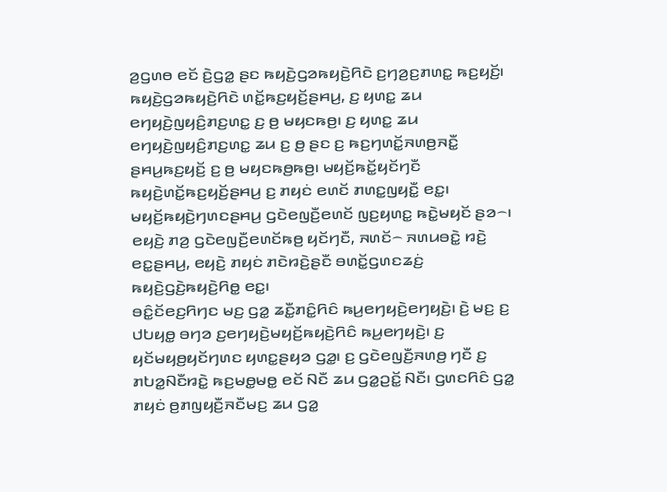ꤤ꤬ꤞꤛꤥ ꤕꤢꤩ ꤢꤧ꤬ꤞꤤ꤭ ꤔꤢ ꤒꤟꤢꤧ꤬ꤞꤤꤒꤟꤢꤧ꤬ꤖꤢꤧ ꤢ꤬ꤚꤤ꤬ꤢ꤬ꤊꤛꤢ꤭ ꤒꤢ꤬ꤟꤢꤩ꤬꤯ ꤒꤟꤢꤧ꤬ꤞꤤꤒꤟꤢꤧ꤬ꤖꤢꤧ ꤛꤢꤩ꤭ꤒꤢ꤬ꤟꤢꤩ꤬ꤔꤌꤣ꤬, ꤢ꤬ ꤟꤛꤢ꤭ ꤘꤣ ꤕꤚꤟꤢꤧ꤬ꤜꤟꤢꤨ꤬ꤊꤢ꤬ꤛꤢ꤭ ꤢ꤬ ꤥ꤬ ꤗꤟꤢꤒꤥ꤬꤯ ꤢ꤬ ꤟꤛꤢ꤭ ꤘꤣ ꤕꤚꤟꤢꤧ꤬ꤜꤟꤢꤨ꤬ꤊꤢ꤬ꤛꤢ꤭ ꤘꤣ ꤢ꤬ ꤥ꤬ ꤔꤢ ꤢ꤬ ꤒꤢ꤬ꤚꤛꤢꤩ꤭ꤏꤛꤥ꤬ꤏꤢꤪ꤭ ꤔꤌꤣ꤬ꤒꤢ꤬ꤟꤢꤩ꤬ ꤢ꤬ ꤥ꤬ ꤗꤟꤢꤒꤥ꤬ꤒꤥ꤬꤯ ꤗꤟꤢꤩ꤬ꤒꤢꤩ꤭ꤟꤢꤩꤚꤢꤪ ꤒꤟꤢꤧ꤬ꤛꤢꤩ꤭ꤒꤢ꤬ꤟꤢꤩ꤬ꤔꤌꤣ꤬ ꤢ꤬ ꤊꤟꤢꤦ ꤕꤛꤢꤩ ꤊꤛꤢ꤭ꤜꤟꤢꤪ꤭ ꤕꤢ꤭꤯
ꤗꤟꤢꤩ꤬ꤒꤟꤢꤧ꤬ꤚꤛꤢꤔꤌꤣ꤬ ꤞꤢꤧꤕꤜꤢꤪ꤬ꤕꤛꤢꤩ ꤜꤢ꤬ꤟꤛꤢ꤭ ꤒꤢꤧ꤭ꤗꤟꤢꤩ ꤔꤤ꤮꤯ ꤕꤟꤢꤧ꤬ ꤊꤤ꤬ ꤞꤢꤧꤕꤜꤢꤪ꤬ꤕꤛꤢꤩꤒꤥ꤬ ꤟꤢꤩꤚꤢꤪ, ꤏꤛꤢꤩ꤮ ꤏꤛꤣꤋꤢꤧ꤭ ꤙꤢꤧ꤬ ꤕꤢ꤭ꤔꤌꤣ꤬, ꤕꤟꤢꤧ꤬ ꤊꤟꤢꤦ ꤊꤢꤧꤙꤢꤧ꤬ꤔꤢꤪ ꤋꤛꤢꤩ꤭ꤞꤛꤢꤘꤢꤦ꤬ ꤒꤟꤢꤧ꤬ꤞꤢꤧ꤬ꤒꤟꤢꤧ꤬ꤖꤥ꤭ ꤕꤢ꤭꤯
ꤋꤢꤨ꤭ꤢꤩꤕꤢ꤬ꤖꤚꤢ ꤗꤢ꤬ ꤞꤤ꤭ ꤘꤢꤪ꤭ꤊꤢꤨ꤭ꤖꤢꤨ ꤒꤣ꤬ꤕꤚꤟꤢꤧ꤬ꤕꤚꤟꤢꤧ꤬꤯ ꤢꤧ꤬ ꤗꤢ꤬ ꤢ꤬ ꤓꤝꤟꤥ꤭ ꤋꤚꤤ ꤢ꤬ꤕꤚꤟꤢꤧ꤬ꤗꤟꤢꤩ꤬ꤒꤟꤢꤧ꤬ꤖꤢꤨ ꤒꤣ꤬ꤕꤚꤟꤢꤧ꤬꤯ ꤢ꤬ ꤟꤢꤩꤗꤟꤥ꤬ꤟꤢꤩꤚꤛꤢ ꤟꤛꤢ꤭ꤔꤟꤤ ꤞꤤ꤭꤯ ꤢ꤬ ꤞꤢꤧꤕꤜꤢꤪ꤬ꤏꤛꤥ꤬ ꤚꤢꤪ ꤢ꤬ ꤊꤝꤤ꤭ꤡꤢꤪꤙꤢꤧ꤭ ꤒꤢ꤬ꤗꤥ꤭ꤗꤥ꤭ ꤕꤢꤩ ꤡꤢꤪ ꤘꤣ ꤞꤤ꤭ꤑꤢꤩ꤭ ꤡꤢꤪ꤯ ꤞꤛꤢꤖꤢꤨ ꤞꤤ꤭ ꤊꤟꤢꤦ ꤥ꤬ꤊꤜꤟꤢꤪ꤬ꤏꤢꤪꤗꤢ꤬ ꤘꤣ ꤞꤤ꤭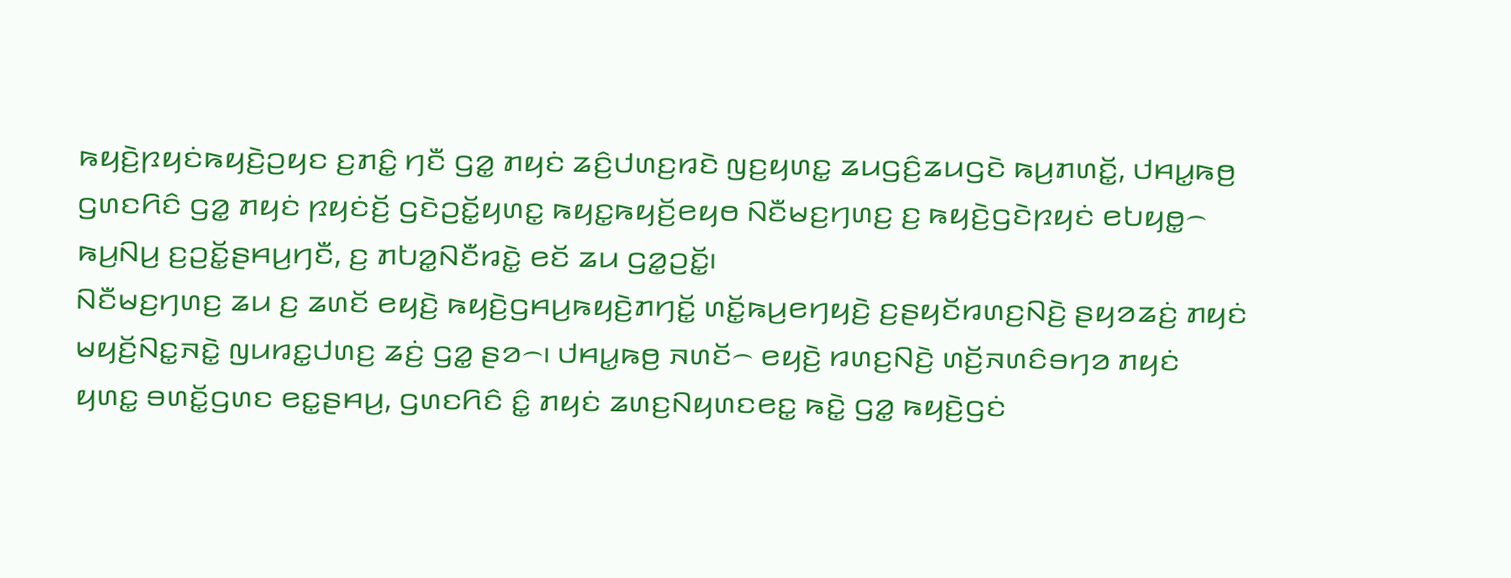ꤒꤟꤢꤧ꤬ꤐꤟꤢꤦꤒꤟꤢꤧ꤬ꤑꤟꤢ ꤢ꤬ꤊꤢꤨ꤭ ꤚꤢꤪ ꤞꤤ꤭ ꤊꤟꤢꤦ ꤘꤢꤨ꤬ꤓꤛꤢ꤬ꤙꤢꤧ ꤜꤢ꤬ꤟꤛꤢ꤭ ꤘꤣꤞꤢꤨ꤬ꤘꤣꤞꤢꤧ ꤒꤣ꤬ꤊꤛꤢꤩ꤭, ꤓꤌꤣ꤭ꤒꤥ꤬ ꤞꤛꤢꤖꤢꤨ ꤞꤤ꤭ ꤊꤟꤢꤦ ꤐꤟꤢꤦꤢꤩ꤬ ꤞꤢꤧꤑꤢꤩ꤭ꤟꤛꤢ꤭ ꤒꤟꤢ꤭ꤒꤟꤢꤩ꤬ꤕꤟꤥ ꤡꤢꤪꤗꤢ꤬ꤚꤛꤢ꤬ ꤢ꤬ ꤒꤟꤢꤧ꤬ꤞꤢꤧꤐꤟꤢꤦ ꤕꤝꤟꤥ꤭꤮ ꤒꤣ꤬ꤡꤣ꤬ ꤢ꤬ꤑꤢꤩ꤭ꤔꤌꤣ꤬ꤚꤢꤪ, ꤢ꤬ ꤊꤝꤤ꤭ꤡꤢꤪꤙꤢꤧ꤭ ꤕꤢꤩ ꤘꤣ ꤞꤤ꤭ꤑꤢꤩ꤭꤯
ꤡꤢꤪꤗꤢ꤬ꤚꤛꤢ꤬ ꤘꤣ ꤢ꤬ ꤘꤛꤢꤩ ꤕꤟꤢꤧ꤬ ꤒꤟꤢꤧ꤬ꤞꤌꤣ꤬ꤒꤟꤢꤧ꤬ꤊꤚꤢꤩ꤭ ꤛꤢꤩ꤭ꤒꤣ꤬ꤕꤚꤟꤢꤧ꤬ ꤢ꤬ꤔꤟꤢꤩꤙꤛꤢ꤬ꤡꤢꤧ꤬ ꤔꤟꤤꤘꤢꤦ꤬ ꤊꤟꤢꤦ ꤗꤟꤢꤩ꤬ꤡꤢ꤭ꤏꤢꤧ꤭ ꤜꤣꤙꤢ꤭ꤓꤛꤢ꤬ ꤘꤢꤦ꤬ ꤞꤤ꤭ ꤔꤤ꤮꤯ ꤓꤌꤣ꤭ꤒꤥ꤬ ꤏꤛꤢꤩ꤮ ꤕꤟꤢꤧ꤬ ꤙꤛꤢ꤬ꤡꤢꤧ꤬ ꤛꤢꤩ꤬ꤏꤛꤢꤨꤋꤚꤤ ꤊꤟꤢꤦ ꤟꤛꤢ꤭ ꤋꤛꤢꤩ꤭ꤞꤛꤢ ꤕꤢ꤭ꤔꤌꤣ꤬, ꤞꤛꤢꤖꤢꤨ ꤢꤨ꤭ ꤊꤟꤢꤦ ꤘꤛꤢ꤬ꤡꤟꤛꤢꤕꤢ꤭ ꤒꤢꤧ꤭ ꤞꤤ꤭ ꤒꤟꤢꤧ꤬ꤞꤢꤦ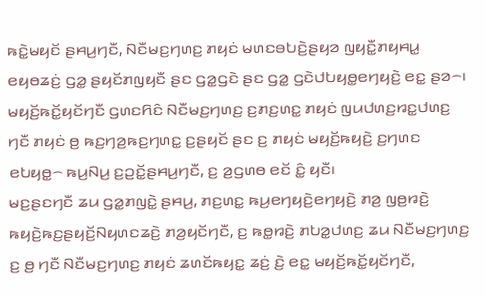ꤒꤢꤧ꤭ꤗꤟꤢꤩ ꤔꤌꤣ꤬ꤚꤢꤪ, ꤡꤢꤪꤗꤢ꤬ꤚꤛꤢ꤬ ꤊꤟꤢꤦ ꤗꤛꤢꤋꤝꤢꤧ꤬ꤔꤟꤤ ꤜꤟꤢꤪ꤭ꤊꤟꤌꤣ꤭ ꤕꤟꤥꤘꤢꤦ꤬ ꤞꤤ꤭ ꤔꤟꤢꤩꤊꤜꤟꤢꤪ ꤔꤢ ꤞꤤ꤭ꤞꤢꤧ ꤔꤢ ꤞꤤ꤭ ꤞꤢꤧꤓꤝꤟꤥ꤭ꤕꤚꤟꤢꤧ꤬ ꤕꤢ꤭ ꤔꤤ꤮꤯
ꤗꤟꤢꤩ꤬ꤒꤢꤩ꤭ꤟꤢꤩꤚꤢꤪ ꤞꤛꤢꤖꤢꤨ ꤡꤢꤪꤗꤢ꤬ꤚꤛꤢ꤬ ꤢ꤬ꤊꤢ꤬ꤛꤢ꤭ ꤊꤟꤢꤦ ꤜꤣꤓꤛꤢ꤬ꤙꤢ꤭ꤓꤛꤢ꤬ ꤚꤢꤪ ꤊꤟꤢꤦ ꤥ꤬ ꤒꤢ꤬ꤚꤤ꤬ꤒꤢ꤬ꤚꤛꤢ꤭ ꤢ꤬ꤔꤟꤢꤩ ꤔꤢ ꤢ꤬ ꤊꤟꤢꤦ ꤗꤟꤢꤩ꤬ꤒꤟꤢꤧ꤬ ꤢ꤬ꤚꤛꤢ ꤕꤝꤟꤥ꤭꤮ ꤒꤣ꤬ꤡꤣ꤬ ꤢ꤬ꤑꤢꤩ꤭ꤔꤌꤣ꤬ꤚꤢꤪ, ꤢ꤬ ꤤ꤬ꤞꤛꤥ ꤕꤢꤩ ꤢꤨ꤭ ꤟꤢꤪ꤯
ꤗꤢ꤬ꤔꤢꤚꤢꤪ ꤘꤣ ꤞꤤ꤭ꤊꤜꤢꤧ꤭ ꤔꤌꤣ꤬, ꤊꤢ꤬ꤛꤢ꤭ ꤒꤣ꤬ꤕꤚꤟꤢꤧ꤬ꤕꤚꤟꤢꤧ꤬ ꤊꤤ꤬ ꤜꤥ꤬ꤙꤢꤧ꤬ ꤒꤟꤢꤧ꤬ꤒꤢ꤬ꤔꤟꤢꤩ꤬ꤡꤟꤛꤢꤘꤢꤧ꤬ ꤊꤤ꤬ꤟꤢꤩꤚꤢꤪ, ꤢ꤬ ꤒꤥ꤭ꤙꤢꤧ꤬ ꤊꤝꤤ꤭ꤓꤛꤢ꤬ ꤘꤣ ꤡꤢꤪꤗꤢ꤬ꤚꤛꤢ꤬ ꤢ꤬ ꤥ꤬ ꤚꤢꤪ ꤡꤢꤪꤗꤢ꤬ꤚꤛꤢ꤬ ꤊꤟꤢꤦ ꤘꤛꤢꤩꤒꤟꤢ꤭ ꤘꤢꤦ꤬ ꤢꤧ꤬ ꤕꤢ꤭ ꤗꤟꤢꤩ꤬ꤒꤢꤩ꤭ꤟꤢꤩꤚꤢꤪ,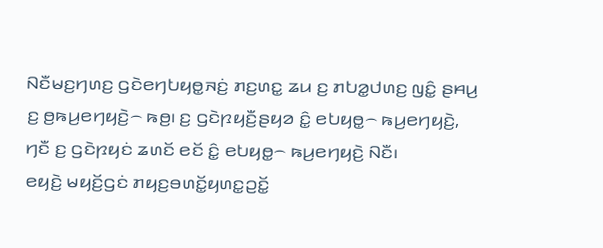ꤡꤢꤪꤗꤢ꤬ꤚꤛꤢ꤬ ꤞꤢꤧꤕꤚꤝꤟꤥ꤭ꤏꤢꤦ꤬ ꤊꤢ꤬ꤛꤢ꤭ ꤘꤣ ꤢ꤬ ꤊꤝꤤ꤭ꤓꤛꤢ꤬ ꤜꤢꤨ꤭ ꤔꤌꤣ꤬ ꤢ꤬ ꤥ꤬ꤒꤣ꤬ꤕꤚꤟꤢꤧ꤬꤮ ꤒꤥ꤬꤯ ꤢ꤬ ꤞꤢꤧꤐꤟꤢꤪ꤬ꤔꤟꤤ ꤢꤨ꤭ ꤕꤝꤟꤥ꤭꤮ ꤒꤣ꤬ꤕꤚꤟꤢꤧ꤬, ꤚꤢꤪ ꤢ꤬ ꤞꤢꤧꤐꤟꤢꤦ ꤘꤛꤢꤩ ꤕꤢꤩ ꤢꤨ꤭ ꤕꤝꤟꤥ꤭꤮ ꤒꤣ꤬ꤕꤚꤟꤢꤧ꤬ ꤡꤢꤪ꤯
ꤕꤟꤢꤧ꤬ ꤗꤟꤢꤩ꤬ꤞꤢꤦ ꤊꤟꤢ꤬ꤋꤛꤢꤩ꤭ꤟꤛꤢ꤭ꤑꤢꤩ꤭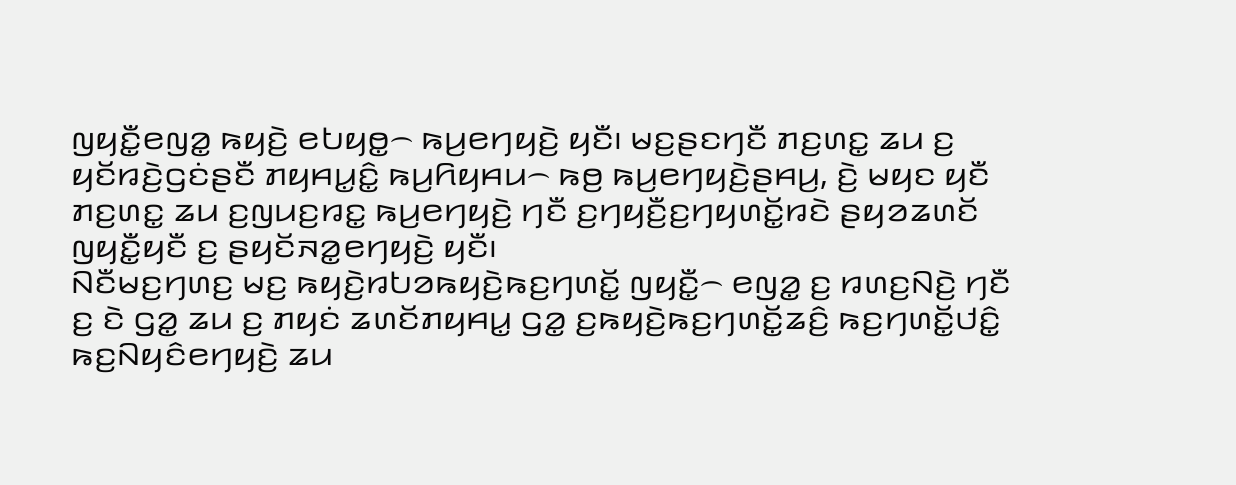ꤜꤟꤢꤪ꤭ꤕꤜꤤ꤭ ꤒꤟꤢꤧ꤬ ꤕꤝꤟꤥ꤭꤮ ꤒꤣ꤬ꤕꤚꤟꤢꤧ꤬ ꤟꤢꤪ꤯ ꤗꤢ꤬ꤔꤢꤚꤢꤪ ꤊꤢ꤬ꤛꤢ꤭ ꤘꤣ ꤢ꤬ ꤟꤢꤩꤙꤢꤧ꤬ꤞꤢꤦꤔꤢꤪ ꤊꤟꤌꤣ꤭ꤢꤨ꤭ ꤒꤣ꤬ꤖꤟꤌꤣ꤮ ꤒꤥ꤬ ꤒꤣ꤬ꤕꤚꤟꤢꤧ꤬ꤔꤌꤣ꤬, ꤢꤧ꤬ ꤗꤟꤢ ꤟꤢꤪ ꤊꤢ꤬ꤛꤢ꤭ ꤘꤣ ꤢ꤬ꤜꤣꤢ꤬ꤙꤢ꤭ ꤒꤣ꤬ꤕꤚꤟꤢꤧ꤬ ꤚꤢꤪ ꤢ꤬ꤚꤟꤢꤪ꤬ꤢ꤬ꤚꤟꤛꤢꤩ꤭ꤙꤢꤧ ꤔꤟꤤꤘꤛꤢꤩ ꤜꤟꤢꤪ꤭ꤟꤢꤪ ꤢ꤬ ꤔꤟꤢꤩꤏꤤ꤭ꤕꤚꤟꤢꤧ꤬ ꤟꤢꤪ꤯
ꤡꤢꤪꤗꤢ꤬ꤚꤛꤢ꤬ ꤗꤢ꤬ ꤒꤟꤢꤧ꤬ꤙꤝꤤꤒꤟꤢꤧ꤬ꤒꤢ꤬ꤚꤛꤢꤩ꤭ ꤜꤟꤢꤪ꤭꤮ ꤕꤜꤤ꤭ ꤢ꤬ ꤙꤛꤢ꤬ꤡꤢꤧ꤬ ꤚꤢꤪ ꤢ꤬ ꤢꤧ ꤞꤤ꤭ ꤘꤣ ꤢ꤬ ꤊꤟꤢꤦ ꤘꤛꤢꤩꤊꤟꤌꤣ꤭ ꤞꤤ꤭ ꤢ꤬ꤒꤟꤢꤧ꤬ꤒꤢ꤬ꤚꤛꤢꤩ꤭ꤘꤢꤨ꤬ ꤒꤢ꤬ꤚꤛꤢꤩ꤭ꤓꤢꤨ꤭ ꤒꤢ꤬ꤡꤟꤢꤨꤕꤚꤟꤢꤧ꤬ ꤘꤣ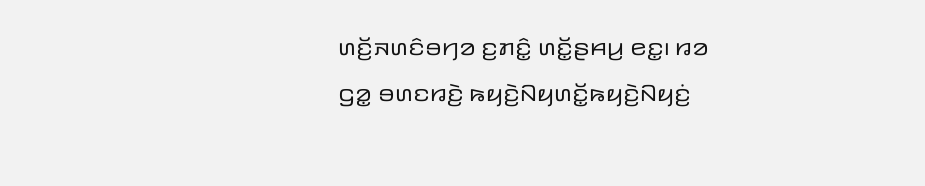ꤛꤢꤩ꤬ꤏꤛꤢꤨꤋꤚꤤ ꤢ꤬ꤊꤢꤨ꤭ ꤛꤢꤩ꤭ꤔꤌꤣ꤬ ꤕꤢ꤭꤯ ꤙꤤ ꤞꤤ꤭ ꤋꤛꤢꤙꤢꤧ꤬ ꤒꤟꤢꤧ꤬ꤡꤟꤛꤢꤩ꤭ꤒꤟꤢꤧ꤬ꤡꤟꤢꤦ꤬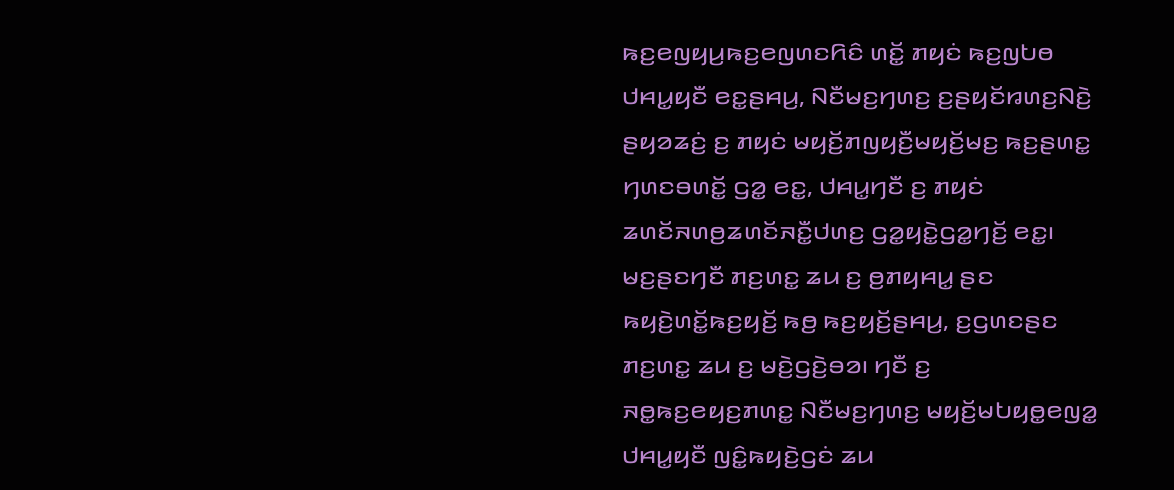ꤒꤢ꤬ꤕꤜꤟꤣ꤬ꤒꤢ꤬ꤕꤜꤛꤢꤖꤢꤨ ꤛꤢꤩ꤭ ꤊꤟꤢꤦ ꤒꤢ꤬ꤜꤝꤥ ꤓꤌꤣ꤭ꤟꤢꤪ ꤕꤢ꤭ꤔꤌꤣ꤬, ꤡꤢꤪꤗꤢ꤬ꤚꤛꤢ꤬ ꤢ꤬ꤔꤟꤢꤩꤙꤛꤢ꤬ꤡꤢꤧ꤬ ꤔꤟꤤꤘꤢꤦ꤬ ꤢ꤬ ꤊꤟꤢꤦ ꤗꤟꤢꤩ꤬ꤊꤜꤟꤢꤪ꤬ꤗꤟꤢꤩ꤬ꤗꤢ꤬ ꤒꤢ꤬ꤔꤛꤢ꤭ ꤚꤛꤢꤋꤛꤢꤩ꤭ ꤞꤤ꤭ ꤕꤢ꤭, ꤓꤌꤣ꤭ꤚꤢꤪ ꤢ꤬ ꤊꤟꤢꤦ ꤘꤛꤢꤩꤏꤛꤥ꤬ꤘꤛꤢꤩꤏꤢꤪ꤭ꤓꤛꤢ꤬ ꤞꤤ꤭ꤟꤢꤧ꤭ꤞꤤ꤭ꤚꤢꤩ꤬ ꤕꤢ꤭꤯
ꤗꤢ꤬ꤔꤢꤚꤢꤪ ꤊꤢ꤬ꤛꤢ꤭ ꤘꤣ ꤢ꤬ ꤥ꤬ꤊꤟꤌꤣ꤭ ꤔꤢ ꤒꤟꤢꤧ꤬ꤛꤢꤩ꤭ꤒꤢ꤬ꤟꤢꤩ꤬ ꤒꤥ꤬ ꤒꤢ꤬ꤟꤢꤩ꤬ꤔꤌꤣ꤬, ꤢ꤬ꤞꤛꤢꤔꤢ ꤊꤢ꤬ꤛꤢ꤭ ꤘꤣ ꤢ꤬ ꤗꤢꤧ꤬ꤞꤢꤧ꤬ꤋꤤ꤯ ꤚꤢꤪ ꤢ꤬ ꤏꤥ꤭ꤒꤢ꤬ꤕꤟꤢ꤬ꤊꤛꤢ꤭ ꤡꤢꤪꤗꤢ꤬ꤚꤛꤢ꤬ ꤗꤟꤢꤩ꤬ꤗꤝꤟꤥ꤭ꤕꤜꤤ꤭ ꤓꤌꤣ꤭ꤟꤢꤪ ꤜꤢꤨ꤭ꤒꤟꤢꤧ꤬ꤞꤢꤦ ꤘꤣ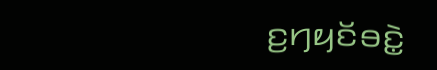ꤢ꤬ꤚꤟꤢꤩꤋꤢꤧ꤭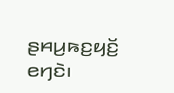ꤔꤌꤣ꤬ꤒꤢ꤬ꤟꤢꤩ꤬ ꤕꤚꤢꤧ꤯